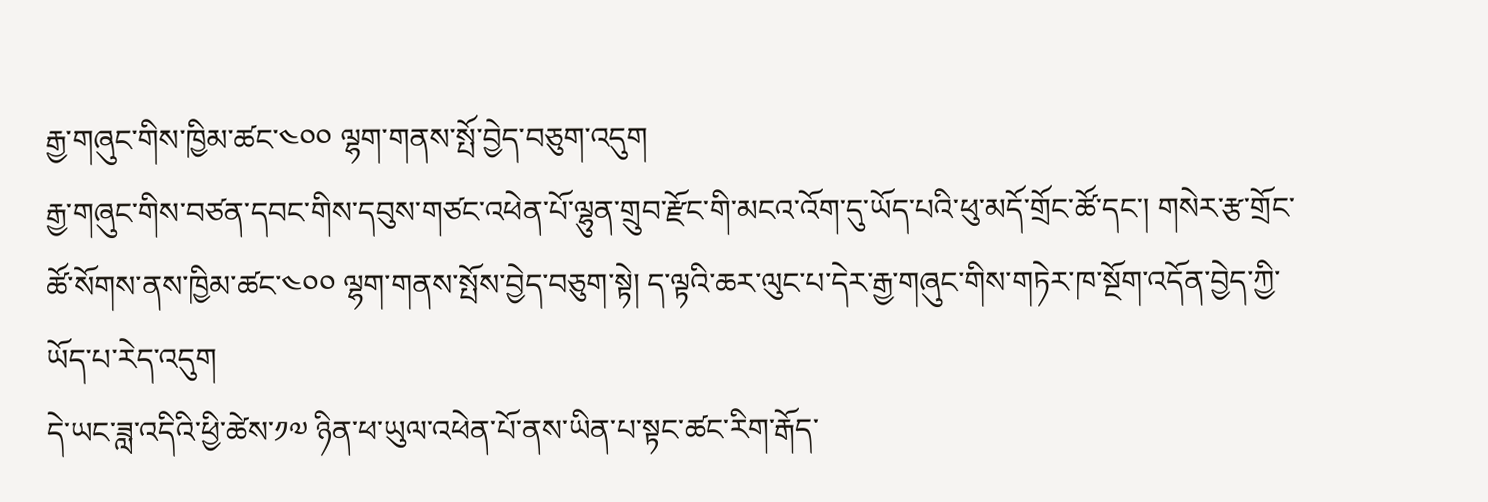རྒྱ་གཞུང་གིས་ཁྱིམ་ཚང་༤༠༠ ལྷག་གནས་སྤོ་བྱེད་བཅུག་འདུག
རྒྱ་གཞུང་གིས་བཙན་དབང་གིས་དབུས་གཙང་འཕེན་པོ་ལྷུན་གྲུབ་རྫོང་གི་མངའ་འོག་དུ་ཡོད་པའི་ཕུ་མདོ་གྲོང་ཚོ་དང་། གསེར་རྩ་གྲོང་ཚོ་སོགས་ནས་ཁྱིམ་ཚང་༤༠༠ ལྷག་གནས་སྤོས་བྱེད་བཅུག་སྟེ། ད་ལྟའི་ཆར་ལུང་པ་དེར་རྒྱ་གཞུང་གིས་གཏེར་ཁ་སྔོག་འདོན་བྱེད་ཀྱི་ཡོད་པ་རེད་འདུག
དེ་ཡང་ཟླ་འདིའི་ཕྱི་ཚེས་༡༧ ཉིན་ཕ་ཡུལ་འཕེན་པོ་ནས་ཡིན་པ་སྟང་ཚང་རིག་རྒོད་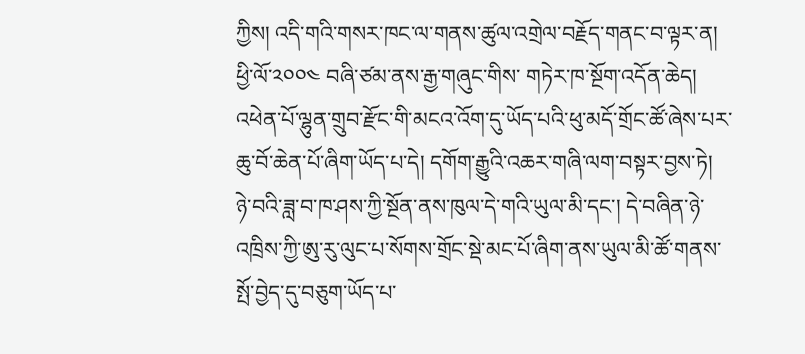ཀྱིས། འདི་གའི་གསར་ཁང་ལ་གནས་ཚུལ་འགྲེལ་བརྗོད་གནང་བ་ལྟར་ན། ཕྱི་ལོ་༢༠༠༤ བཞི་ཙམ་ནས་རྒྱ་གཞུང་གིས་ གཏེར་ཁ་སྔོག་འདོན་ཆེད། འཕེན་པོ་ལྷུན་གྲུབ་རྫོང་གི་མངའ་འོག་དུ་ཡོད་པའི་ཕུ་མདོ་གྲོང་ཚོ་ཞེས་པར་ཆུ་བོ་ཆེན་པོ་ཞིག་ཡོད་པ་དེ། དགོག་རྒྱུའི་འཆར་གཞི་ལག་བསྟར་བྱས་ཏེ། ཉེ་བའི་ཟླ་བ་ཁ་ཤས་ཀྱི་སྔོན་ནས་ཁུལ་དེ་གའི་ཡུལ་མི་དང་། དེ་བཞིན་ཉེ་འཁྲིས་ཀྱི་ཨུ་རུ་ལུང་པ་སོགས་གྲོང་སྡེ་མང་པོ་ཞིག་ནས་ཡུལ་མི་ཚོ་གནས་སྤོ་བྱེད་དུ་བཅུག་ཡོད་པ་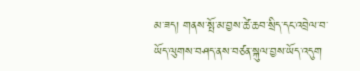མ་ཟད། གནས་སྤོ་མ་བྱས་ཚེ་ཆབ་སྲིད་དང་འབྲེལ་བ་ཡོད་ལུགས་བཤད་ནས་བཙན་སྐུལ་བྱས་ཡོད་འདུག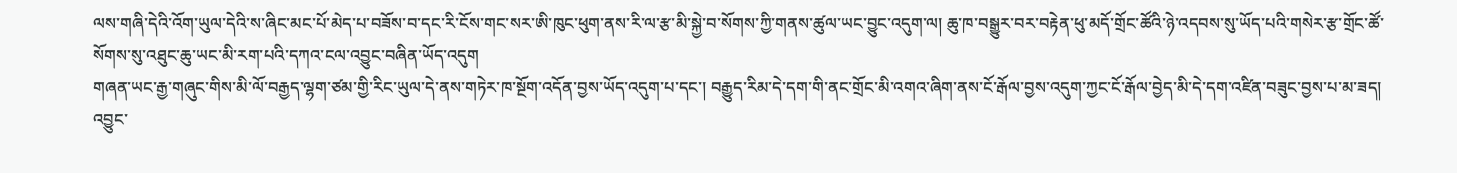ལས་གཞི་དེའི་འོག་ཡུལ་དེའི་ས་ཞིང་མང་པོ་མེད་པ་བཟོས་བ་དང་རི་ངོས་གང་སར་ཨི་ཁུང་ཕུག་ནས་རི་ལ་རྩ་མི་སྐྱེ་བ་སོགས་ཀྱི་གནས་ཚུལ་ཡང་བྱུང་འདུག་ལ། ཆུ་ཁ་བསྒྱུར་བར་བརྟེན་ཕུ་མདོ་གྲོང་ཚོའི་ཉེ་འདབས་སུ་ཡོད་པའི་གསེར་རྩ་གྲོང་ཚོ་སོགས་སུ་འཐུང་ཆུ་ཡང་མི་རག་པའི་དཀའ་ངལ་འབྱུང་བཞིན་ཡོད་འདུག
གཞན་ཡང་རྒྱ་གཞུང་གིས་མི་ལོ་བརྒྱད་ལྷག་ཙམ་གྱི་རིང་ཡུལ་དེ་ནས་གཏེར་ཁ་སྔོག་འདོན་བྱས་ཡོད་འདུག་པ་དང་། བརྒྱུད་རིམ་དེ་དག་གི་ནང་གྲོང་མི་འགའ་ཞིག་ནས་ངོ་རྒོལ་བྱས་འདུག་ཀྱང་ངོ་རྒོལ་བྱེད་མི་དེ་དག་འཛིན་བཟུང་བྱས་པ་མ་ཟད། འབྱུང་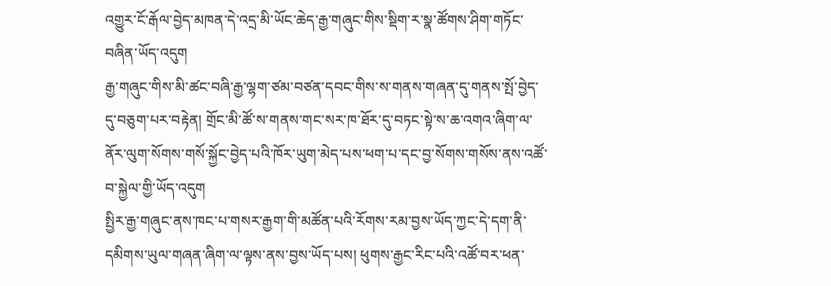འགྱུར་ངོ་རྒོལ་བྱེད་མཁན་དེ་འདྲ་མི་ཡོང་ཆེད་རྒྱ་གཞུང་གིས་སྡིག་ར་སྣ་ཚོགས་ཤིག་གཏོང་བཞིན་ཡོད་འདུག
རྒྱ་གཞུང་གིས་མི་ཚང་བཞི་རྒྱ་ལྷག་ཙམ་བཙན་དབང་གིས་ས་གནས་གཞན་དུ་གནས་སྤོ་བྱེད་དུ་བཅུག་པར་བརྟེན། གྲོང་མི་ཚོ་ས་གནས་གང་སར་ཁ་ཐོར་དུ་བཏང་སྟེ་ས་ཆ་འགའ་ཞིག་ལ་ནོར་ལུག་སོགས་གསོ་སྐྱོང་བྱེད་པའི་ཁོར་ཡུག་མེད་པས་ཕག་པ་དང་བྱ་སོགས་གསོས་ནས་འཚོ་བ་སྐྱེལ་གྱི་ཡོད་འདུག
སྤྱིར་རྒྱ་གཞུང་ནས་ཁང་པ་གསར་རྒྱག་གི་མཚོན་པའི་རོགས་རམ་བྱས་ཡོད་ཀྱང་དེ་དག་ནི་དམིགས་ཡུལ་གཞན་ཞིག་ལ་ལྟས་ནས་བྱས་ཡོད་པས། ཕུགས་རྒྱང་རིང་པའི་འཚོ་བར་ཕན་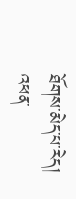ཐོགས་མེད་པ་རེད།
འཕན་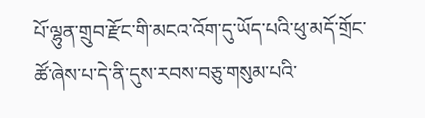པོ་ལྷུན་གྲུབ་རྫོང་གི་མངའ་འོག་དུ་ཡོད་པའི་ཕུ་མདོ་གྲོང་ཚོ་ཞེས་པ་དེ་ནི་དུས་རབས་བཅུ་གསུམ་པའི་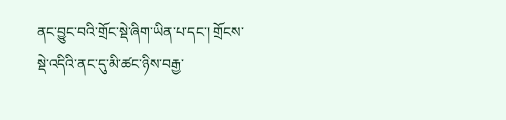ནང་བྱུང་བའི་གྲོང་སྡེ་ཞིག་ཡིན་པ་དང་། གྲོངས་སྡེ་འདིའི་ནང་དུ་མི་ཚང་ཉིས་བརྒྱ་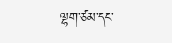ལྷག་ཙམ་དང་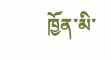ཁྱོན་མི་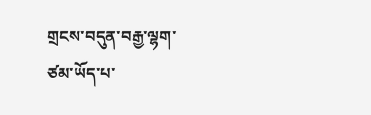གྲངས་བདུན་བརྒྱ་ལྷག་ཙམ་ཡོད་པ་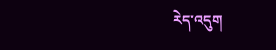རེད་འདུག